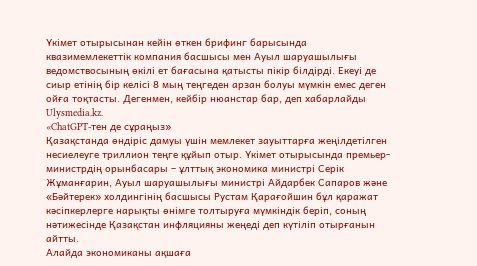Үкімет отырысынан кейін өткен брифинг барысында квазимемлекеттік компания басшысы мен Ауыл шаруашылығы ведомствосының өкілі ет бағасына қатысты пікір білдірді. Екеуі де сиыр етінің бір келісі 8 мың теңгеден арзан болуы мүмкін емес деген ойға тоқтасты. Дегенмен, кейбір нюанстар бар, деп хабарлайды Ulysmedia.kz.
«ChatGPT-тен де сұраңыз»
Қазақстанда өндіріс дамуы үшін мемлекет зауыттарға жеңілдетілген несиелеуге триллион теңге құйып отыр. Үкімет отырысында премьер-министрдің орынбасары – ұлттық экономика министрі Серік Жұманғарин, Ауыл шаруашылығы министрі Айдарбек Сапаров және «Бәйтерек» холдингінің басшысы Рустам Қарағойшин бұл қаражат кәсіпкерлерге нарықты өнімге толтыруға мүмкіндік беріп, соның нәтижесінде Қазақстан инфляцияны жеңеді деп күтіліп отырғанын айтты.
Алайда экономиканы ақшаға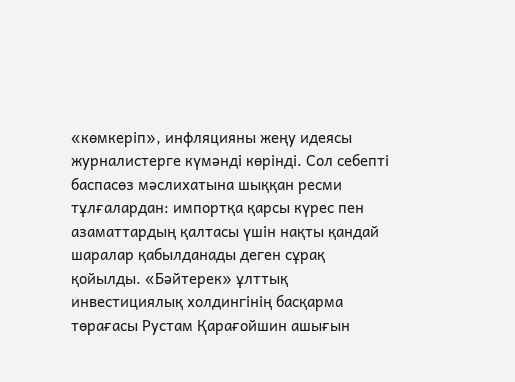«көмкеріп», инфляцияны жеңу идеясы журналистерге күмәнді көрінді. Сол себепті баспасөз мәслихатына шыққан ресми тұлғалардан: импортқа қарсы күрес пен азаматтардың қалтасы үшін нақты қандай шаралар қабылданады деген сұрақ қойылды. «Бәйтерек» ұлттық инвестициялық холдингінің басқарма төрағасы Рустам Қарағойшин ашығын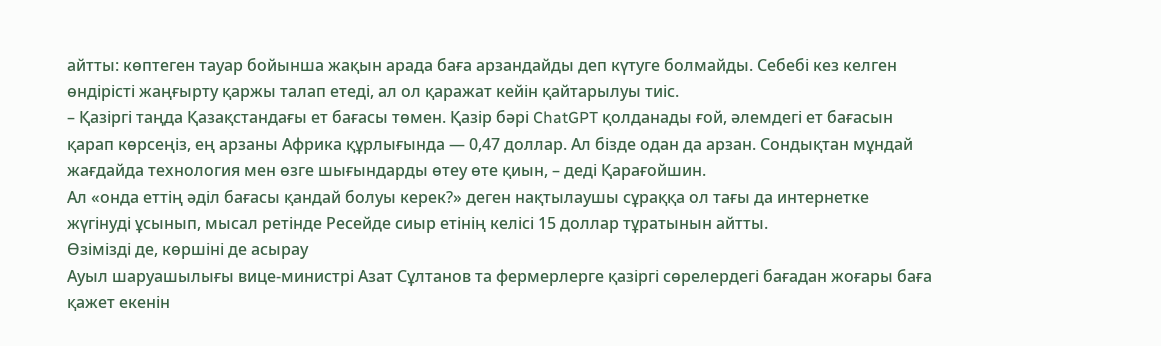айтты: көптеген тауар бойынша жақын арада баға арзандайды деп күтуге болмайды. Себебі кез келген өндірісті жаңғырту қаржы талап етеді, ал ол қаражат кейін қайтарылуы тиіс.
– Қазіргі таңда Қазақстандағы ет бағасы төмен. Қазір бәрі ChatGPT қолданады ғой, әлемдегі ет бағасын қарап көрсеңіз, ең арзаны Африка құрлығында — 0,47 доллар. Ал бізде одан да арзан. Сондықтан мұндай жағдайда технология мен өзге шығындарды өтеу өте қиын, – деді Қарағойшин.
Ал «онда еттің әділ бағасы қандай болуы керек?» деген нақтылаушы сұраққа ол тағы да интернетке жүгінуді ұсынып, мысал ретінде Ресейде сиыр етінің келісі 15 доллар тұратынын айтты.
Өзімізді де, көршіні де асырау
Ауыл шаруашылығы вице-министрі Азат Сұлтанов та фермерлерге қазіргі сөрелердегі бағадан жоғары баға қажет екенін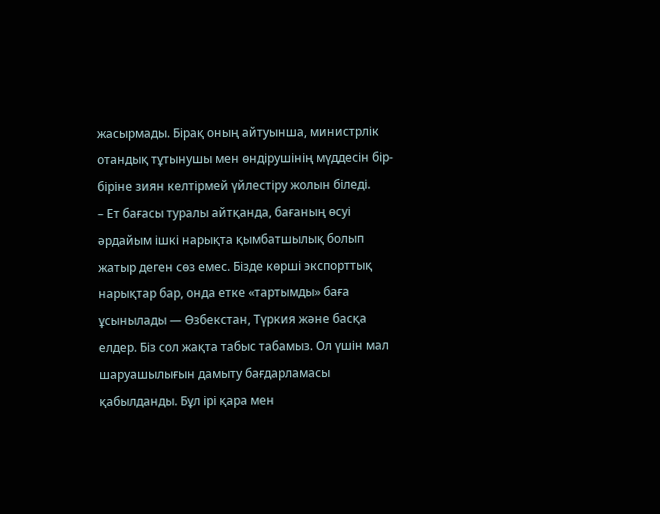жасырмады. Бірақ оның айтуынша, министрлік отандық тұтынушы мен өндірушінің мүддесін бір-біріне зиян келтірмей үйлестіру жолын біледі.
– Ет бағасы туралы айтқанда, бағаның өсуі әрдайым ішкі нарықта қымбатшылық болып жатыр деген сөз емес. Бізде көрші экспорттық нарықтар бар, онда етке «тартымды» баға ұсынылады — Өзбекстан, Түркия және басқа елдер. Біз сол жақта табыс табамыз. Ол үшін мал шаруашылығын дамыту бағдарламасы қабылданды. Бұл ірі қара мен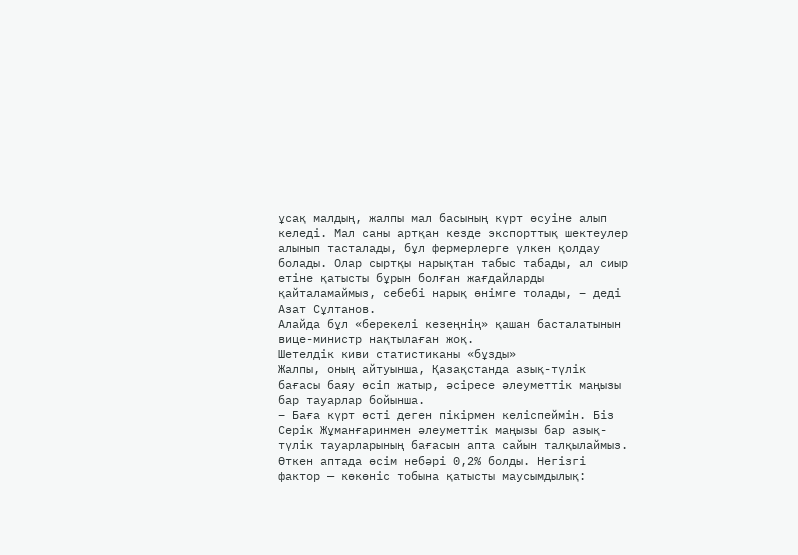ұсақ малдың, жалпы мал басының күрт өсуіне алып келеді. Мал саны артқан кезде экспорттық шектеулер алынып тасталады, бұл фермерлерге үлкен қолдау болады. Олар сыртқы нарықтан табыс табады, ал сиыр етіне қатысты бұрын болған жағдайларды қайталамаймыз, себебі нарық өнімге толады, – деді Азат Сұлтанов.
Алайда бұл «берекелі кезеңнің» қашан басталатынын вице-министр нақтылаған жоқ.
Шетелдік киви статистиканы «бұзды»
Жалпы, оның айтуынша, Қазақстанда азық-түлік бағасы баяу өсіп жатыр, әсіресе әлеуметтік маңызы бар тауарлар бойынша.
– Баға күрт өсті деген пікірмен келіспеймін. Біз Серік Жұманғаринмен әлеуметтік маңызы бар азық-түлік тауарларының бағасын апта сайын талқылаймыз. Өткен аптада өсім небәрі 0,2% болды. Негізгі фактор — көкөніс тобына қатысты маусымдылық: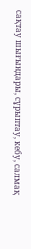сақтау шығындары, сұрыптау, кебу, салмақ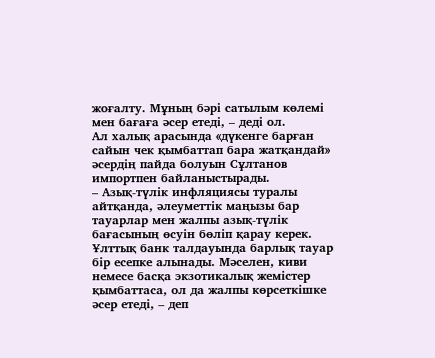жоғалту. Мұның бәрі сатылым көлемі мен бағаға әсер етеді, – деді ол.
Ал халық арасында «дүкенге барған сайын чек қымбаттап бара жатқандай» әсердің пайда болуын Сұлтанов импортпен байланыстырады.
– Азық-түлік инфляциясы туралы айтқанда, әлеуметтік маңызы бар тауарлар мен жалпы азық-түлік бағасының өсуін бөліп қарау керек. Ұлттық банк талдауында барлық тауар бір есепке алынады. Мәселен, киви немесе басқа экзотикалық жемістер қымбаттаса, ол да жалпы көрсеткішке әсер етеді, – деп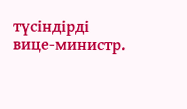түсіндірді вице-министр.